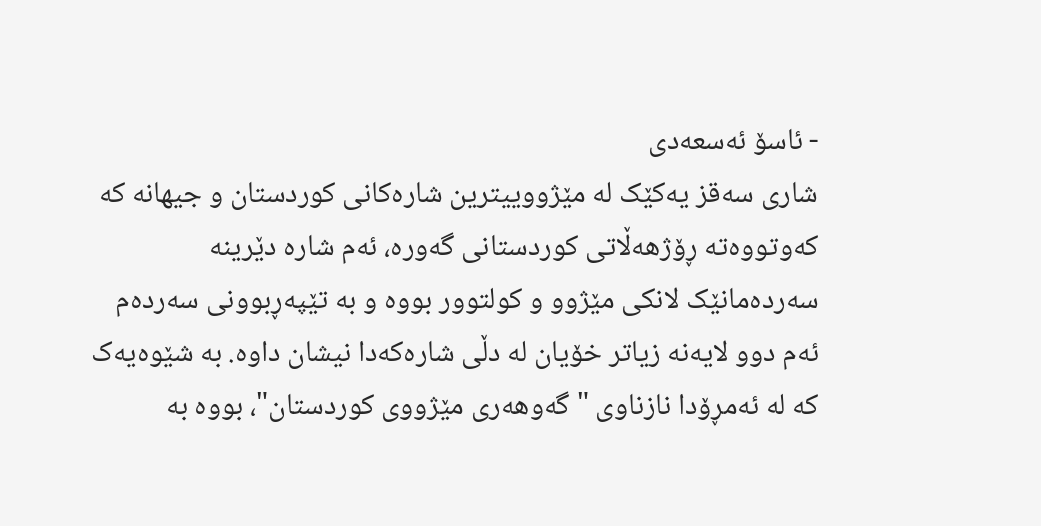- ئاسۆ ئەسعەدی
شاری سەقز یەکێک لە مێژووییترین شارەکانی کوردستان و جیهانە کە کەوتووەتە ڕۆژهەڵاتی کوردستانی گەورە، ئەم شارە دێرینە سەردەمانێک لانکی مێژوو و کولتوور بووە و بە تێپەڕبوونی سەردەم ئەم دوو لایەنە زیاتر خۆیان لە دڵی شارەکەدا نیشان داوە. بە شێوەیەک کە لە ئەمڕۆدا نازناوی "گەوهەری مێژووی کوردستان"، بووە بە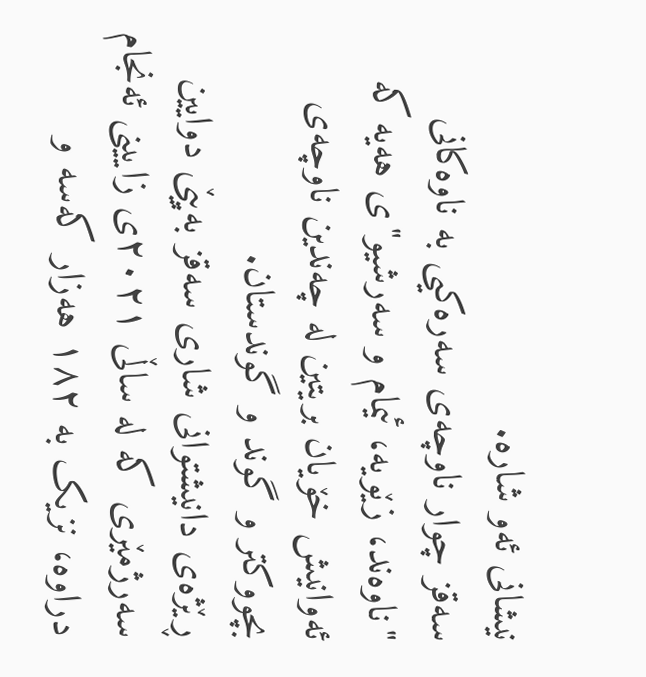نیشانی ئەو شارە.
سەقز چوار ناوچەی سەرەکیی بە ناوەکانی "ناوەند، زێویە، ئیمام و سەرشیو"ی هەیە کە ئەوانیش خۆیان بریتین لە چەندین ناوچەی بچووکتر و گوند و گوندستان.
ڕێژەی دانیشتوانی شاری سەقز بەپێی دوایین سەرژمێری کە لە ساڵی ٢٠٢١ی زایینی ئەنجام دراوە، نزیک بە ١٨٢ هەزار کەسە و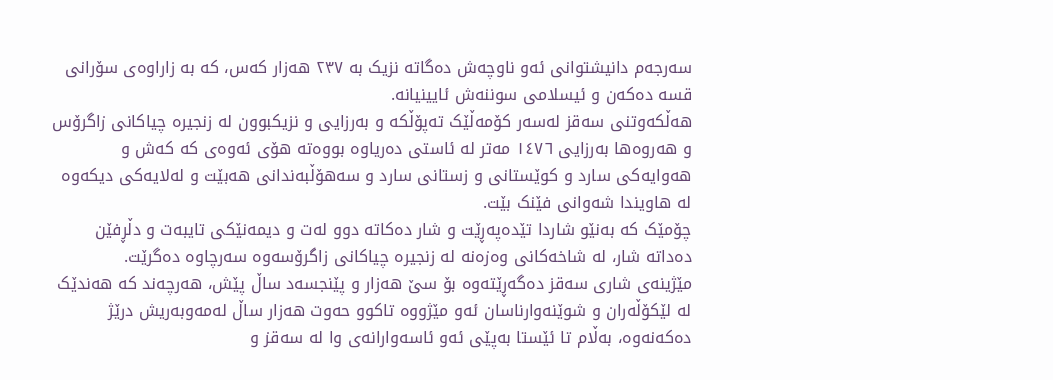سەرجەم دانیشتوانی ئەو ناوچەش دەگاتە نزیک بە ٢٣٧ هەزار کەس، کە بە زاراوەی سۆرانی قسە دەکەن و ئیسلامی سوننەش ئایینیانە.
هەڵکەوتنی سەقز لەسەر کۆمەڵێک تەپۆڵکە و بەرزایی و نزیکبوون لە زنجیرە چیاکانی زاگرۆس و هەروەها بەرزایی ١٤٧٦ مەتر لە ئاستی دەریاوە بووەتە هۆی ئەوەی کە کەش و هەوایەکی سارد و کوێستانی و زستانی سارد و سەهۆڵبەندانی هەبێت و لەلایەکی دیکەوە لە هاویندا شەوانی فێنک بێت.
چۆمێک کە بەنێو شاردا تێدەپەڕێت و شار دەکاتە دوو لەت و دیمەنێکی تایبەت و دڵڕفێن دەداتە شار، لە شاخەکانی وەزەنە لە زنجیرە چیاکانی زاگرۆسەوە سەرچاوە دەگرێت.
مێژینەی شاری سەقز دەگەڕێتەوە بۆ سێ هەزار و پێنجسەد ساڵ پێش، هەرچەند کە هەندێک لە لێکۆڵەران و شوێنەوارناسان ئەو مێژووە تاکوو حەوت هەزار ساڵ لەمەوبەریش درێژ دەکەنەوە، بەڵام تا ئێستا بەپێی ئەو ئاسەوارانەی وا لە سەقز و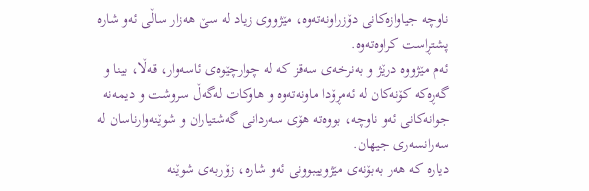ناوچە جیاوازەکانی دۆزراونەتەوە، مێژووی زیاد لە سێ هەزار ساڵی ئەو شارە پشتڕاست کراوەتەوە.
ئەم مێژووە درێژ و بەنرخەی سەقز کە لە چوارچێوەی ئاسەوار، قەڵا، بینا و گەڕەکە کۆنەکان لە ئەمڕۆدا ماونەتەوە و هاوکات لەگەڵ سروشت و دیمەنە جوانەکانی ئەو ناوچە، بووەتە هۆی سەردانی گەشتیاران و شوێنەوارناسان لە سەرانسەری جیهان.
دیارە کە هەر بەبۆنەی مێژوییبوونی ئەو شارە، زۆربەی شوێنە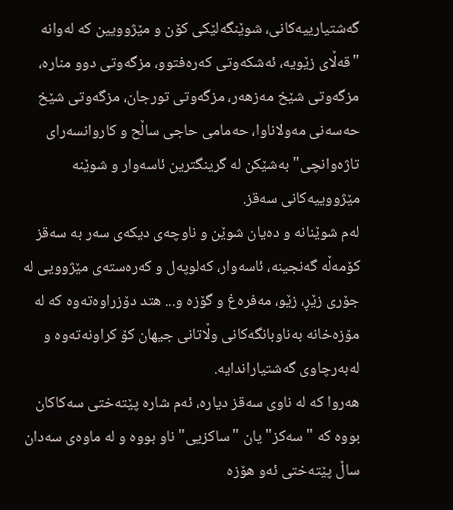گەشتیارییەکانی، شوێنگەلێکی کۆن و مێژوویین کە لەوانە "قەڵای زێویە، ئەشکەوتی کەرەفتوو، مزگەوتی دوو منارە، مزگەوتی شێخ مەزهەر، مزگەوتی تورجان، مزگەوتی شێخ حەسەنی مەولاناوا، حەمامی حاجی ساڵح و کاروانسەرای تاژەوانچی" بەشێکن لە گرینگترین ئاسەوار و شوێنە مێژووییەکانی سەقز.
لەم شوێنانە و دەیان شوێن و ناوچەی دیکەی سەر بە سەقز کۆمەڵە گەنجینە، ئاسەوار، کەلوپەل و کەرەستەی مێژوویی لە جۆری زێڕ، زێو، مەفرەغ و گۆزە و... هتد دۆزراوەتەوە کە لە مۆزەخانە بەناوبانگەکانی وڵاتانی جیهان کۆ کراونەتەوە و لەبەرچاوی گەشتیاراندایە.
هەروا کە لە ناوی سەقز دیارە، ئەم شارە پێتەختی سەکاکان بووە کە "سەکز" یان "ساکزیی" ناو بووە و لە ماوەی سەدان ساڵ پێتەختی ئەو هۆزە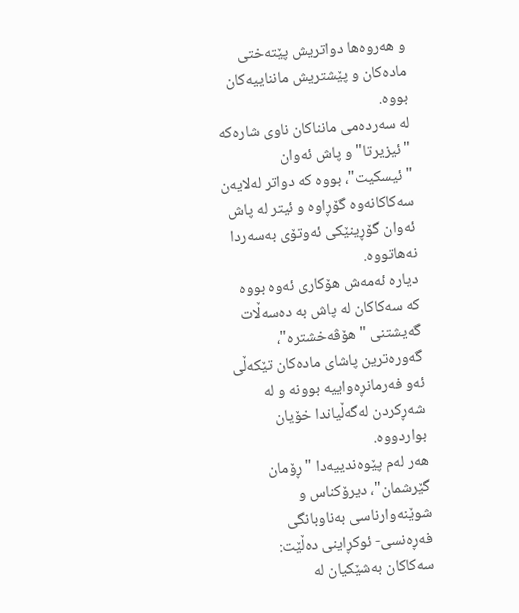و هەروەها دواتریش پێتەختی مادەکان و پێشتریش مانناییەکان بووە.
لە سەردەمی مانناکان ناوی شارەکە "ئیزیرتا" و پاش ئەوان "ئیسکیت"، بووە کە دواتر لەلایەن سەکاکانەوە گۆڕاوە و ئیتر لە پاش ئەوان گۆڕینێکی ئەوتۆی بەسەردا نەهاتووە.
دیارە ئەمەش هۆکاری ئەوە بووە کە سەکاکان لە پاش بە دەسەڵات گەیشتنی "هۆڤەخشترە"، گەورەترین پاشای مادەکان تێکەڵی ئەو فەرمانڕەواییە بوونە و لە شەڕکردن لەگەڵیاندا خۆیان بواردووە.
هەر لەم پێوەندییەدا "ڕۆمان گێرشمان"، دیرۆکناس و شوێنەوارناسی بەناوبانگی فەڕەنسی- ئوکڕاینی دەڵێت: سەکاکان بەشێکیان لە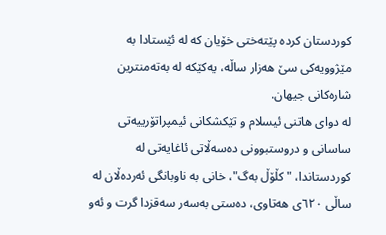کوردستان کردە پێتەختی خۆیان کە لە ئێستادا بە مێژوویەکی سێ هەزار ساڵە، یەکێکە لە بەتەمنترین شارەکانی جیهان.
لە دوای هاتنی ئیسلام و تێکشکانی ئیمپراتۆرییەتی ساسانی و دروستبوونی دەسەڵاتی ئاغایەتی لە کوردستاندا، "کڵۆڵ بەگ"، خانی بە ناوبانگی ئەردەڵان لە ساڵی ٦٢٠ی هەتاوی، دەستی بەسەر سەقزدا گرت و ئەو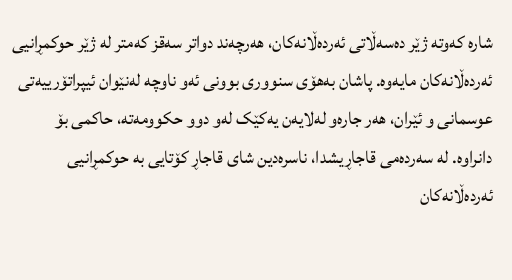شارە کەوتە ژێر دەسەڵاتی ئەردەڵانەکان، هەرچەند دواتر سەقز کەمتر لە ژێر حوکمڕانیی ئەردەڵانەکان مایەوە. پاشان بەهۆی سنووری بوونی ئەو ناوچە لەنێوان ئیپراتۆرییەتی عوسمانی و ئێران، هەر جارەو لەلایەن یەکێک لەو دوو حکوومەتە، حاکمی بۆ دانراوە. لە سەردەمی قاجاڕیشدا، ناسرەدین شای قاجاڕ کۆتایی بە حوکمڕانیی ئەردەڵانەکان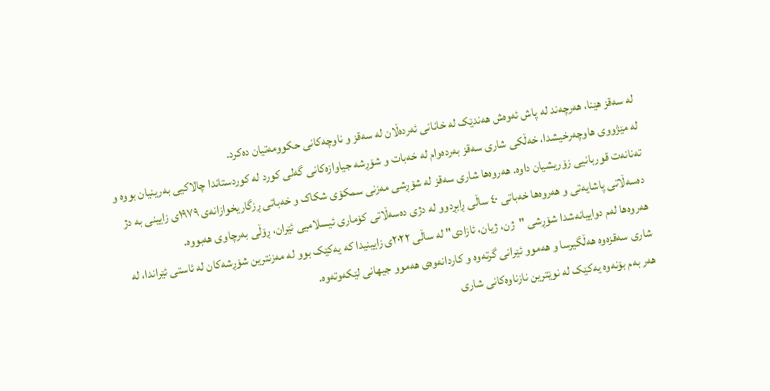لە سەقز هێنا، هەرچەند لە پاش ئەوەش هەندێک لە خانانی ئەردەڵان لە سەقز و ناوچەکانی حکوومەتیان دەکرد.
لە مێژووی هاوچەرخیشدا، خەڵکی شاری سەقز بەردەوام لە خەبات و شۆڕشە جیاوازەکانی گەلی کورد لە کوردستاندا چالاکیی بەرینیان بووە و تەنانەت قوربانیی زۆریشیان داوە. هەروەها شاری سەقز لە شۆڕشی مەزنی سمکۆی شکاک و خەباتی ڕزگاریخوازانەی ١٩٧٩ی زایینی بە دژ دەسەڵاتی پاشایەتی و هەروەها خەباتی ٤٠ ساڵی ڕابڕدوو لە دژی دەسەڵاتی کۆماری ئیسلامیی ئێران، ڕۆڵی بەرچاوی هەبووە.
هەروەها لەم دواییانەشدا شۆڕشی "ژن، ژیان، ئازادی" لە ساڵی ٢٠٢٢ی زایینیدا کە یەکێک بوو لە مەزنترین شۆڕشەکان لە ئاستی ئێراندا، لە شاری سەقزەوە هەڵگیرسا و هەموو ئێرانی گرتەوە و کاردانەوەی هەموو جیهانی لێکەوتەوە.
هەر بەم بۆنەوە یەكێک لە نوێترین نازناوەکانی شاری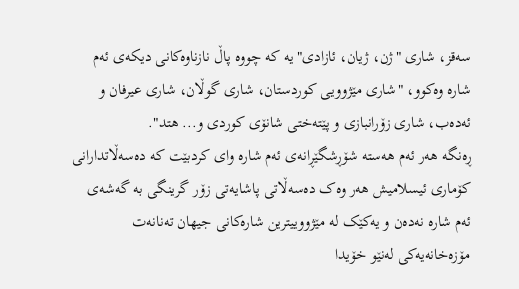سەقز، شاری "ژن، ژیان، ئازادی"یە کە چووە پاڵ نازناوەکانی دیکەی ئەم شارە وەکوو، "شاری مێژوویی کوردستان، شاری گوڵان، شاری عیرفان و ئەدەب، شاری زۆرانبازی و پێتەختی شانۆی کوردی و... هتد".
ڕەنگە هەر ئەم هەستە شۆڕشگێڕانەی ئەم شارە وای کردبێت کە دەسەڵاتدارانی کۆماری ئیسلامیش هەر وەک دەسەڵاتی پاشایەتی زۆر گرینگی بە گەشەی ئەم شارە نەدەن و یەکێک لە مێژووییترین شارەکانی جیهان تەنانەت مۆزەخانەیەکی لەنێو خۆیدا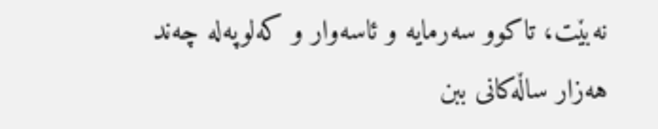نەبێت، تاکوو سەرمایە و ئاسەوار و کەلوپەلە چەند هەزار ساڵەکانی ببن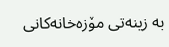بە زینەتی مۆزەخانەکانی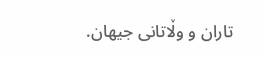تاران و وڵاتانی جیهان.